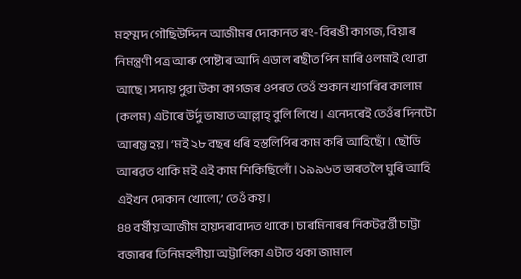মহম্মদ গৌছিউদ্দিন আজীমৰ দোকানত ৰং-বিৰঙী কাগজ, বিয়াৰ নিমন্ত্ৰণী পত্ৰ আৰু পোষ্টাৰ আদি এডাল ৰছীত পিন মাৰি ওলমাই থোৱা আছে। সদায় পুৱা উকা কাগজৰ ওপৰত তেওঁ শুকান খাগৰিৰ কালাম (কলম) এটাৰে উৰ্দু ভাষাত আল্লাহ্ বুলি লিখে। এনেদৰেই তেওঁৰ দিনটো আৰম্ভ হয়। ‘মই ২৮ বছৰ ধৰি হস্তলিপিৰ কাম কৰি আহিছোঁ। ছৌডি আৰৱত থাকি মই এই কাম শিকিছিলোঁ। ১৯৯৬ত ভাৰতলৈ ঘুৰি আহি এইখন দোকান খোলো,’ তেওঁ কয়।
৪৪ বৰ্ষীয় আজীম হায়দৰাবাদত থাকে। চাৰমিনাৰৰ নিকটৱৰ্ত্তী চাট্টা বজাৰৰ তিনিমহলীয়া অট্টালিকা এটাত থকা জামাল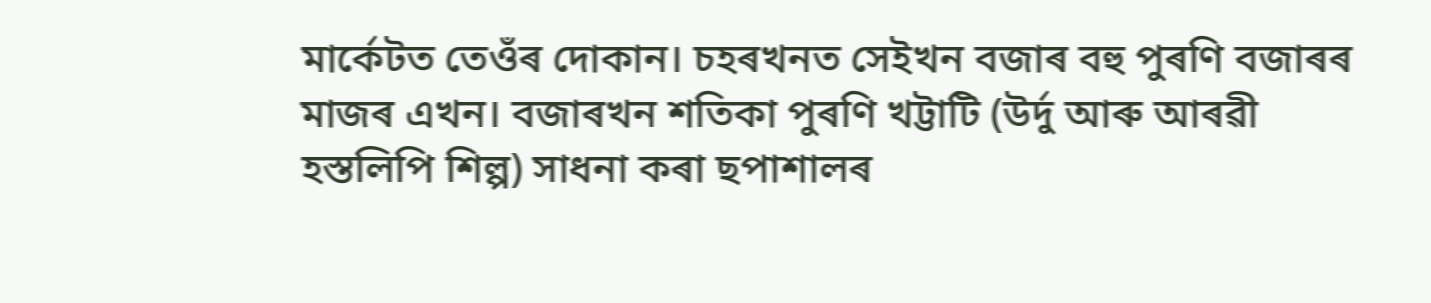মাৰ্কেটত তেওঁৰ দোকান। চহৰখনত সেইখন বজাৰ বহু পুৰণি বজাৰৰ মাজৰ এখন। বজাৰখন শতিকা পুৰণি খট্টাটি (উৰ্দু আৰু আৰৱী হস্তলিপি শিল্প) সাধনা কৰা ছপাশালৰ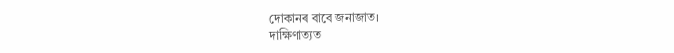দোকানৰ বাবে জনাজাত।
দাক্ষিণাত্যত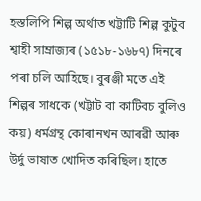হস্তলিপি শিল্প অৰ্থাত খট্টাটি শিল্প কুটুব শ্বাহী সাম্ৰাজ্যৰ (১৫১৮-১৬৮৭) দিনৰে পৰা চলি আহিছে। বুৰঞ্জী মতে এই শিল্পৰ সাধকে (খট্টাট বা কাটিবচ বুলিও কয়) ধৰ্মগ্ৰন্থ কোৰানখন আৰৱী আৰু উৰ্দু ভাষাত খোদিত কৰিছিল। হাতে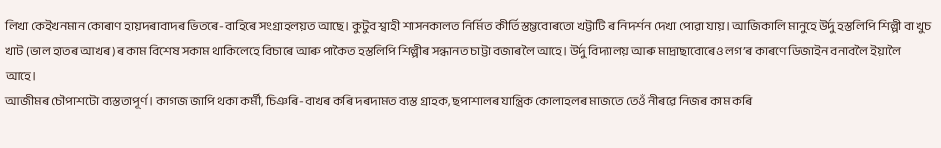লিখা কেইখনমান কোৰাণ হায়দৰাবাদৰ ভিতৰে-বাহিৰে সংগ্ৰাহলয়ত আছে। কুটুব শ্বাহী শাসনকালত নিৰ্মিত কীৰ্তিস্তম্ভবোৰতো খট্টাটি ৰ নিদৰ্শন দেখা পোৱা যায়। আজিকালি মানুহে উৰ্দু হস্তলিপি শিল্পী বা খুচ খাট (ভাল হাতৰ আখৰ)ৰ কাম বিশেষ সকাম থাকিলেহে বিচাৰে আৰু পাকৈত হস্তলিপি শিল্পীৰ সন্ধানত চাট্টা বজাৰলৈ আহে। উৰ্দু বিদ্যালয় আৰু মাদ্ৰাছাবোৰেও লগ’ৰ কাৰণে ডিজাইন বনাবলৈ ইয়ালৈ আহে।
আজীমৰ চৌপাশটো ব্যস্ততাপূৰ্ণ। কাগজ জাপি থকা কৰ্মী, চিঞৰি-বাখৰ কৰি দৰদামত ব্যস্ত গ্ৰাহক, ছপাশালৰ যান্ত্ৰিক কোলাহলৰ মাজতে তেওঁ নীৰৱে নিজৰ কাম কৰি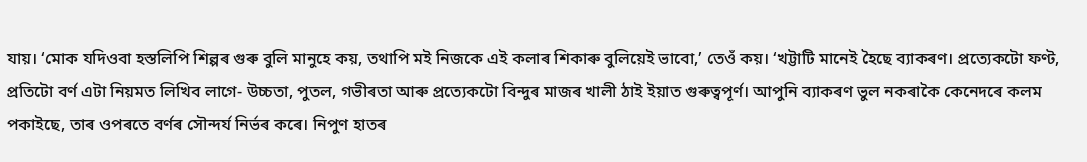যায়। ‘মোক যদিওবা হস্তলিপি শিল্পৰ গুৰু বুলি মানুহে কয়, তথাপি মই নিজকে এই কলাৰ শিকাৰু বুলিয়েই ভাবো,’ তেওঁ কয়। ‘খট্টাটি মানেই হৈছে ব্যাকৰণ। প্ৰত্যেকটো ফণ্ট, প্ৰতিটো বৰ্ণ এটা নিয়মত লিখিব লাগে- উচ্চতা, পুতল, গভীৰতা আৰু প্ৰত্যেকটো বিন্দুৰ মাজৰ খালী ঠাই ইয়াত গুৰুত্বপূৰ্ণ। আপুনি ব্যাকৰণ ভুল নকৰাকৈ কেনেদৰে কলম পকাইছে, তাৰ ওপৰতে বৰ্ণৰ সৌন্দৰ্য নিৰ্ভৰ কৰে। নিপুণ হাতৰ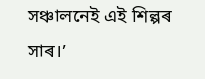সঞ্চালনেই এই শিল্পৰ সাৰ।’